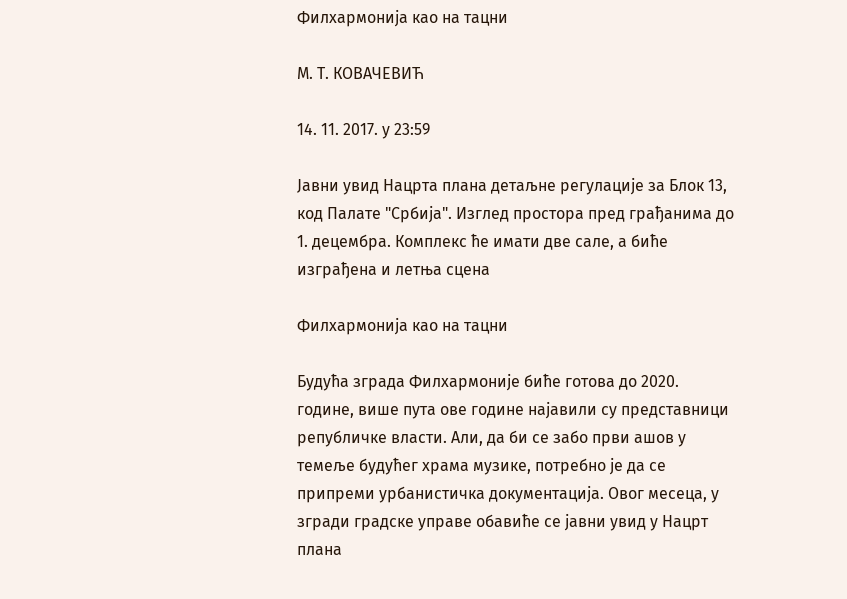Филхармонија као на тацни

М. Т. КОВАЧЕВИЋ

14. 11. 2017. у 23:59

Јавни увид Нацрта плана детаљне регулације за Блок 13, код Палате "Србија". Изглед простора пред грађанима до 1. децембра. Комплекс ће имати две сале, а биће изграђена и летња сцена

Филхармонија као на тацни

Будућа зграда Филхармоније биће готова до 2020. године, више пута ове године најавили су представници републичке власти. Али, да би се забо први ашов у темеље будућег храма музике, потребно је да се припреми урбанистичка документација. Овог месецa, у згради градске управе обавиће се јавни увид у Нацрт плана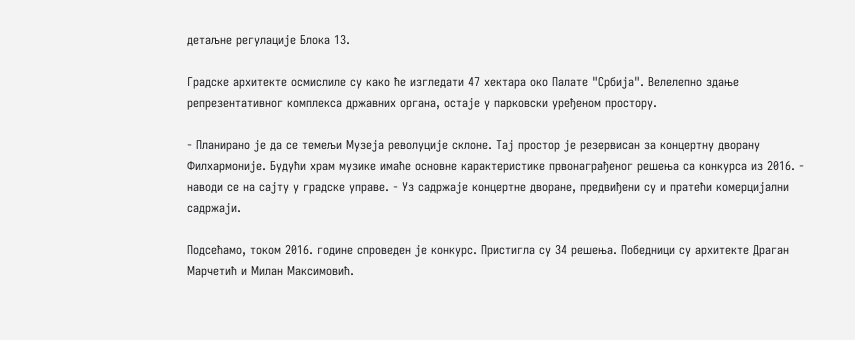детаљне регулације Блока 13.

Градске архитекте осмислиле су како ће изгледати 47 хектара око Палате "Србија". Велелепно здање репрезентативног комплекса државних органа, остаје у парковски уређеном простору.

- Планирано је да се темељи Музеја револуције склоне. Тај простор је резервисан за концертну дворану Филхармоније. Будући храм музике имаће основне карактеристике првонаграђеног решења са конкурса из 2016. - наводи се на сајту у градске управе. - Уз садржаје концертне дворане, предвиђени су и пратећи комерцијални садржаји.

Подсећамо, током 2016. године спроведен је конкурс. Пристигла су 34 решења. Победници су архитекте Драган Марчетић и Милан Максимовић.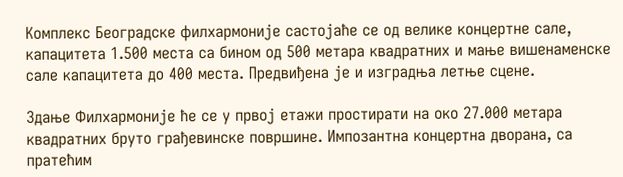Комплекс Београдске филхармоније састојаће се од велике концертне сале, капацитета 1.500 места са бином од 500 метара квадратних и мање вишенаменске сале капацитета до 400 места. Предвиђена је и изградња летње сцене.

Здање Филхармоније ће се у првој етажи простирати на око 27.000 метара квадратних бруто грађевинске површине. Импозантна концертна дворана, са пратећим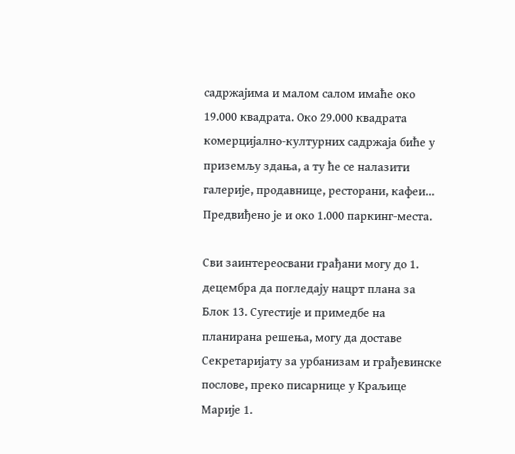садржајима и малом салом имаће око 19.000 квадрата. Око 29.000 квадрата комерцијално-културних садржаја биће у приземљу здања, а ту ће се налазити галерије, продавнице, ресторани, кафеи... Предвиђено је и око 1.000 паркинг-места.

Сви заинтереосвани грађани могу до 1. децембра да погледају нацрт плана за Блок 13. Сугестије и примедбе на планирана решења, могу да доставе Секретаријату за урбанизам и грађевинске послове, преко писарнице у Kраљице Марије 1.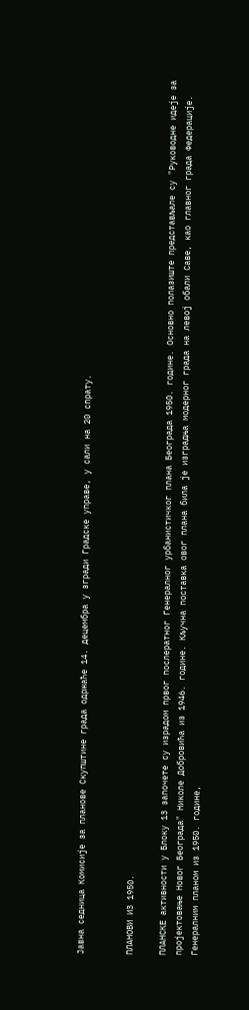Јавна седница Комисије за планове Скупштине града одржаће 14. децембра у згради Градске управе, у сали на 20 спрату.


ПЛАНОВИ ИЗ 1950.

ПЛАНСКЕ активности у Блоку 13 започете су израдом првог послератног Генералног урбанистичког плана Београда 1950. године. Основно полазиште представљале су "Руководне идеје за пројектовање Новог Београда" Николе Добровића из 1946. године. Кључна поставка овог плана била је изградња модерног града на левој обали Саве, као главног града Федерације. Генералним планом из 1950. године,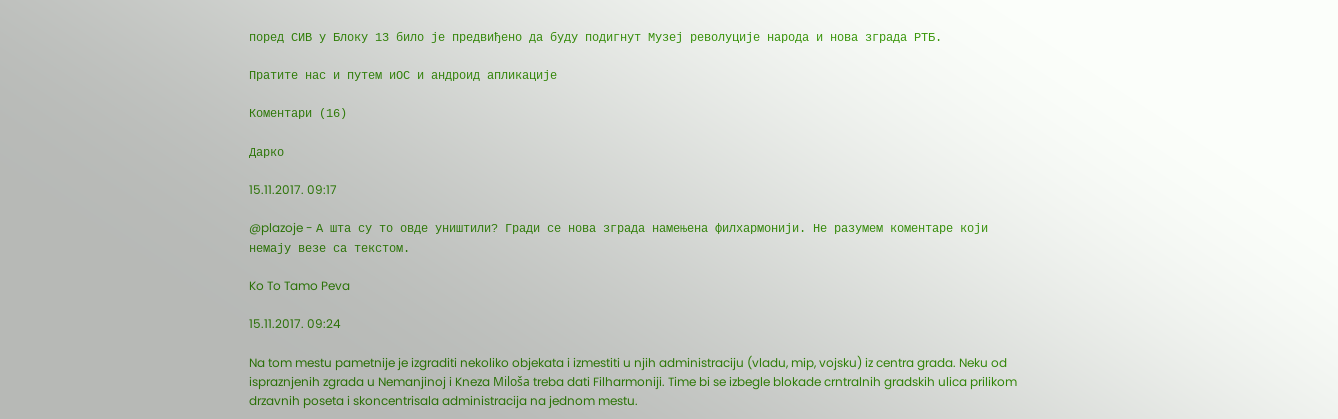поред СИВ у Блоку 13 било је предвиђено да буду подигнут Музеј револуције народа и нова зграда РТБ.

Пратите нас и путем иОС и андроид апликације

Коментари (16)

Дарко

15.11.2017. 09:17

@plazoje - А шта су то овде уништили? Гради се нова зграда намењена филхармонији. Не разумем коментаре који немају везе са текстом.

Ko To Tamo Peva

15.11.2017. 09:24

Na tom mestu pametnije je izgraditi nekoliko objekata i izmestiti u njih administraciju (vladu, mip, vojsku) iz centra grada. Neku od ispraznjenih zgrada u Nemanjinoj i Kneza Miloša treba dati Filharmoniji. Time bi se izbegle blokade crntralnih gradskih ulica prilikom drzavnih poseta i skoncentrisala administracija na jednom mestu.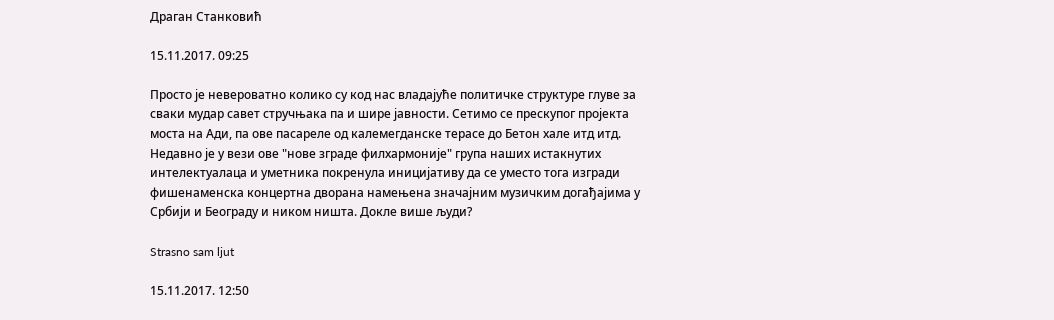Драган Станковић

15.11.2017. 09:25

Просто је невероватно колико су код нас владајуће политичке структуре глуве за сваки мудар савет стручњака па и шире јавности. Сетимо се прескупог пројекта моста на Ади, па ове пасареле од калемегданске терасе до Бетон хале итд итд. Недавно је у вези ове "нове зграде филхармоније" група наших истакнутих интелектуалаца и уметника покренула иницијативу да се уместо тога изгради фишенаменска концертна дворана намењена значајним музичким догађајима у Србији и Београду и ником ништа. Докле више људи?

Strasno sam ljut

15.11.2017. 12:50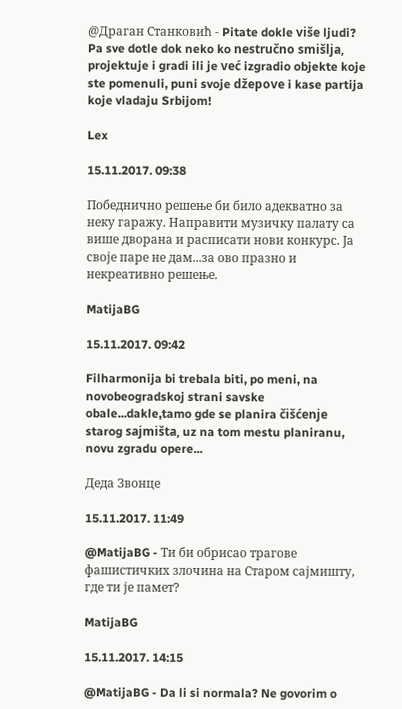@Драган Станковић - Pitate dokle više ljudi? Pa sve dotle dok neko ko nestručno smišlja, projektuje i gradi ili je već izgradio objekte koje ste pomenuli, puni svoje džepove i kase partija koje vladaju Srbijom!

Lex

15.11.2017. 09:38

Победнично решење би било адекватно за неку гаражу. Направити музичку палату са више дворана и расписати нови конкурс. Ја своје паре не дам...за ово празно и некреативно решење.

MatijaBG

15.11.2017. 09:42

Filharmonija bi trebala biti, po meni, na novobeogradskoj strani savske obale...dakle,tamo gde se planira čišćenje starog sajmišta, uz na tom mestu planiranu, novu zgradu opere...

Деда Звонце

15.11.2017. 11:49

@MatijaBG - Ти би обрисао трагове фашистичких злочина на Старом сајмишту, где ти је памет?

MatijaBG

15.11.2017. 14:15

@MatijaBG - Da li si normala? Ne govorim o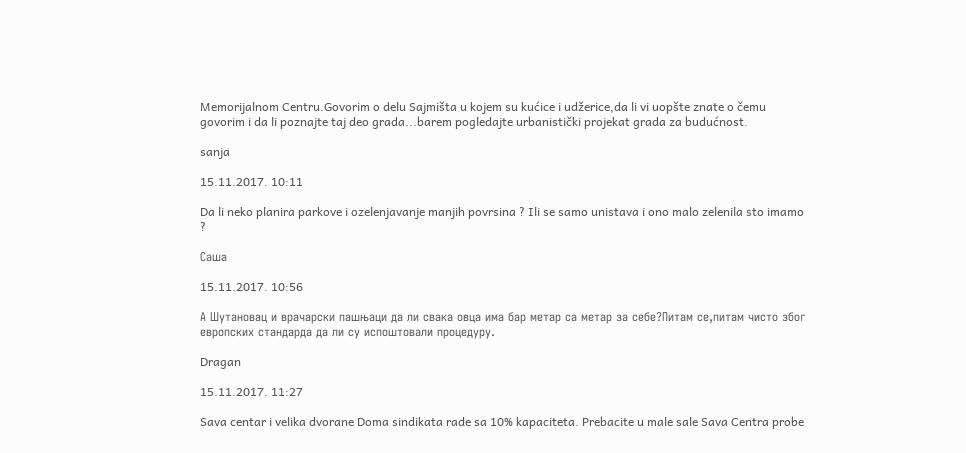Memorijalnom Centru.Govorim o delu Sajmišta u kojem su kućice i udžerice,da li vi uopšte znate o čemu govorim i da li poznajte taj deo grada...barem pogledajte urbanistički projekat grada za budućnost.

sanja

15.11.2017. 10:11

Da li neko planira parkove i ozelenjavanje manjih povrsina ? Ili se samo unistava i ono malo zelenila sto imamo ?

Саша

15.11.2017. 10:56

А Шутановац и врачарски пашњаци да ли свака овца има бар метар са метар за себе?Питам се,питам чисто због европских стандарда да ли су испоштовали процедуру.

Dragan

15.11.2017. 11:27

Sava centar i velika dvorane Doma sindikata rade sa 10% kapaciteta. Prebacite u male sale Sava Centra probe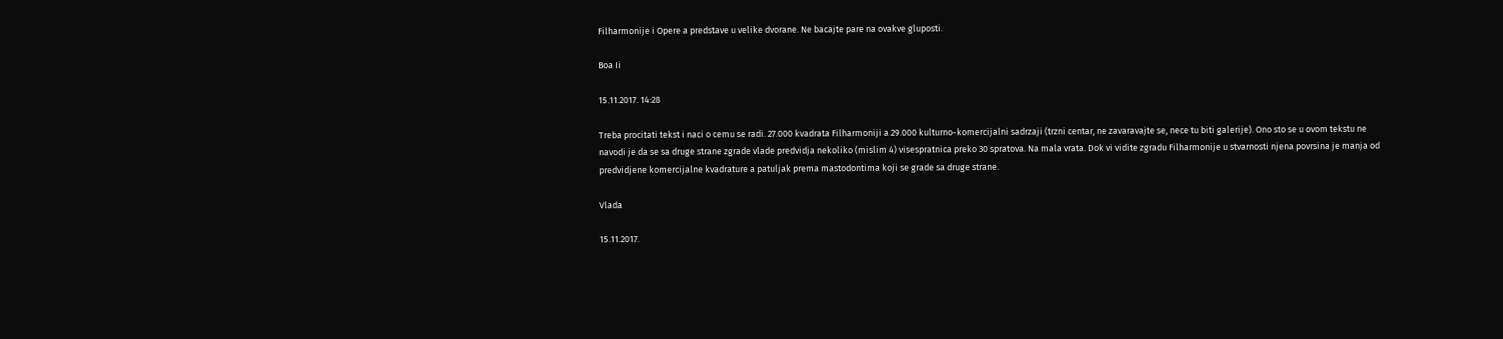Filharmonije i Opere a predstave u velike dvorane. Ne bacajte pare na ovakve gluposti.

Boa Ii

15.11.2017. 14:28

Treba procitati tekst i naci o cemu se radi. 27.000 kvadrata Filharmoniji a 29.000 kulturno-komercijalni sadrzaji (trzni centar, ne zavaravajte se, nece tu biti galerije). Ono sto se u ovom tekstu ne navodi je da se sa druge strane zgrade vlade predvidja nekoliko (mislim 4) visespratnica preko 30 spratova. Na mala vrata. Dok vi vidite zgradu Filharmonije u stvarnosti njena povrsina je manja od predvidjene komercijalne kvadrature a patuljak prema mastodontima koji se grade sa druge strane.

Vlada

15.11.2017.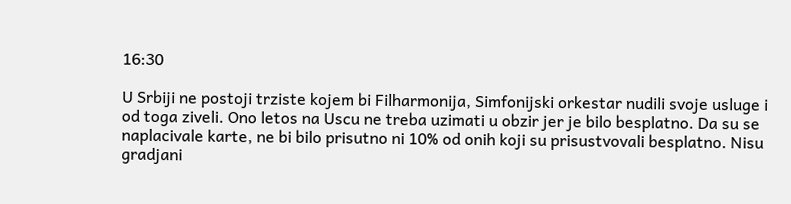16:30

U Srbiji ne postoji trziste kojem bi Filharmonija, Simfonijski orkestar nudili svoje usluge i od toga ziveli. Ono letos na Uscu ne treba uzimati u obzir jer je bilo besplatno. Da su se naplacivale karte, ne bi bilo prisutno ni 10% od onih koji su prisustvovali besplatno. Nisu gradjani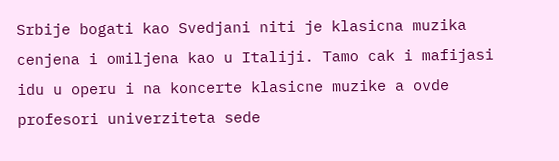Srbije bogati kao Svedjani niti je klasicna muzika cenjena i omiljena kao u Italiji. Tamo cak i mafijasi idu u operu i na koncerte klasicne muzike a ovde profesori univerziteta sede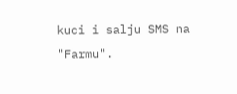kuci i salju SMS na "Farmu".